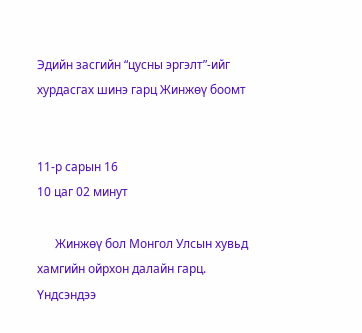Эдийн засгийн “цусны эргэлт”-ийг хурдасгах шинэ гарц Жинжөү боомт


11-р сарын 16
10 цаг 02 минут

      Жинжөү бол Монгол Улсын хувьд хамгийн ойрхон далайн гарц. Үндсэндээ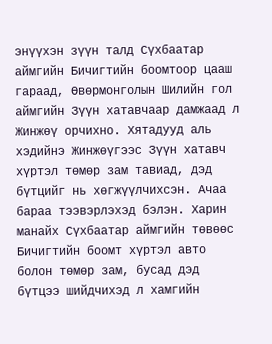энүүхэн зүүн талд Сүхбаатар аймгийн Бичигтийн боомтоор цааш гараад, Өвөрмонголын Шилийн гол аймгийн Зүүн хатавчаар дамжаад л Жинжөү орчихно. Хятадууд аль хэдийнэ Жинжөүгээс Зүүн хатавч хүртэл төмөр зам тавиад, дэд бүтцийг нь хөгжүүлчихсэн. Ачаа бараа тээвэрлэхэд бэлэн. Харин манайх Сүхбаатар аймгийн төвөөс Бичигтийн боомт хүртэл авто болон төмөр зам, бусад дэд бүтцээ шийдчихэд л хамгийн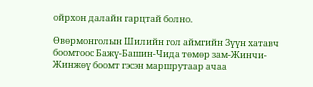ойрхон далайн гарцтай болно.

Өвөрмонголын Шилийн гол аймгийн Зүүн хатавч боомтоос Бажү-Башин-Чида төмөр зам-Жинчи-Жинжөү боомт гэсэн маршрутаар ачаа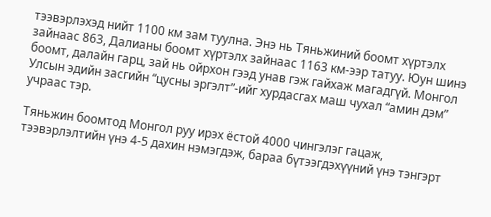тээвэрлэхэд нийт 1100 км зам туулна. Энэ нь Тяньжиний боомт хүртэлх зайнаас 863, Далианы боомт хүртэлх зайнаас 1163 км-ээр татуу. Юун шинэ боомт, далайн гарц, зай нь ойрхон гээд унав гэж гайхаж магадгүй. Монгол Улсын эдийн засгийн “цусны эргэлт”-ийг хурдасгах маш чухал “амин дэм” учраас тэр.

Тяньжин боомтод Монгол руу ирэх ёстой 4000 чингэлэг гацаж, тээвэрлэлтийн үнэ 4-5 дахин нэмэгдэж, бараа бүтээгдэхүүний үнэ тэнгэрт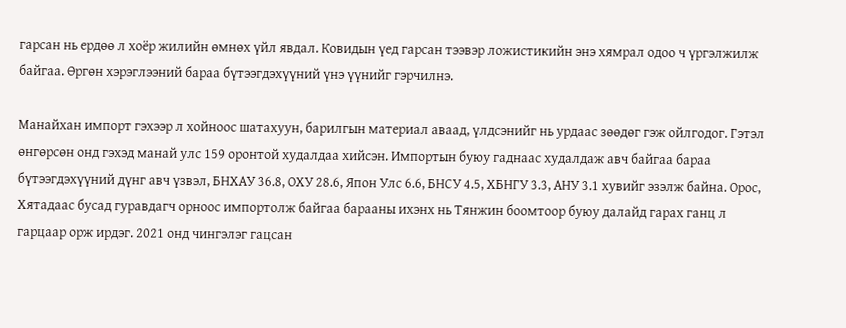гарсан нь ердөө л хоёр жилийн өмнөх үйл явдал. Ковидын үед гарсан тээвэр ложистикийн энэ хямрал одоо ч үргэлжилж байгаа. Өргөн хэрэглээний бараа бүтээгдэхүүний үнэ үүнийг гэрчилнэ.

Манайхан импорт гэхээр л хойноос шатахуун, барилгын материал аваад, үлдсэнийг нь урдаас зөөдөг гэж ойлгодог. Гэтэл өнгөрсөн онд гэхэд манай улс 159 оронтой худалдаа хийсэн. Импортын буюу гаднаас худалдаж авч байгаа бараа бүтээгдэхүүний дүнг авч үзвэл, БНХАУ 36.8, ОХУ 28.6, Япон Улс 6.6, БНСУ 4.5, ХБНГУ 3.3, АНУ 3.1 хувийг эзэлж байна. Орос, Хятадаас бусад гуравдагч орноос импортолж байгаа барааны ихэнх нь Тянжин боомтоор буюу далайд гарах ганц л гарцаар орж ирдэг. 2021 онд чингэлэг гацсан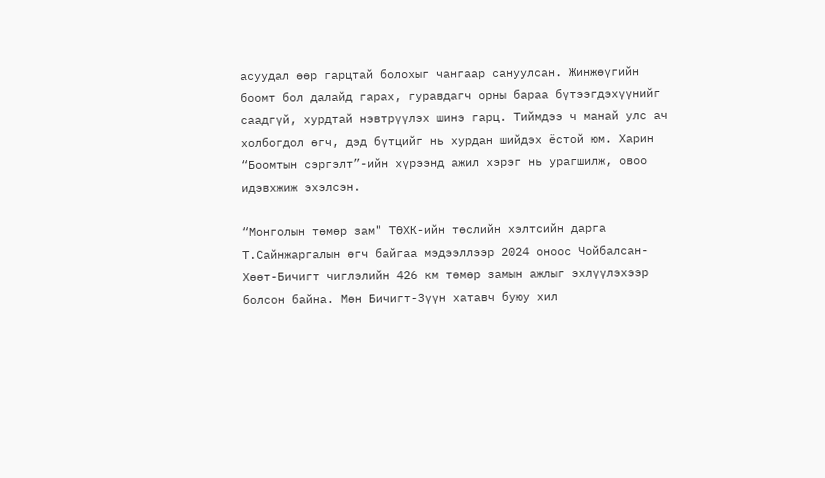асуудал өөр гарцтай болохыг чангаар сануулсан. Жинжөүгийн боомт бол далайд гарах, гуравдагч орны бараа бүтээгдэхүүнийг саадгүй, хурдтай нэвтрүүлэх шинэ гарц. Тиймдээ ч манай улс ач холбогдол өгч, дэд бүтцийг нь хурдан шийдэх ёстой юм. Харин “Боомтын сэргэлт”-ийн хүрээнд ажил хэрэг нь урагшилж, овоо идэвхжиж эхэлсэн.

“Монголын төмөр зам" ТӨХК-ийн төслийн хэлтсийн дарга Т.Сайнжаргалын өгч байгаа мэдээллээр 2024 оноос Чойбалсан-Хөөт-Бичигт чиглэлийн 426 км төмөр замын ажлыг эхлүүлэхээр болсон байна. Мөн Бичигт-Зүүн хатавч буюу хил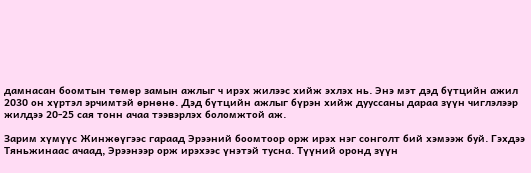дамнасан боомтын төмөр замын ажлыг ч ирэх жилээс хийж эхлэх нь. Энэ мэт дэд бүтцийн ажил 2030 он хүртэл эрчимтэй өрнөнө. Дэд бүтцийн ажлыг бүрэн хийж дууссаны дараа зүүн чиглэлээр жилдээ 20-25 сая тонн ачаа тээвэрлэх боломжтой аж.

Зарим хүмүүс Жинжөүгээс гараад Эрээний боомтоор орж ирэх нэг сонголт бий хэмээж буй. Гэхдээ Тяньжинаас ачаад, Эрээнээр орж ирэхээс үнэтэй тусна. Түүний оронд зүүн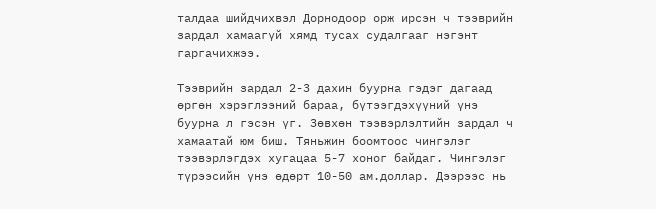талдаа шийдчихвэл Дорнодоор орж ирсэн ч тээврийн зардал хамаагүй хямд тусах судалгааг нэгэнт гаргачихжээ.

Тээврийн зардал 2-3 дахин буурна гэдэг дагаад өргөн хэрэглээний бараа, бүтээгдэхүүний үнэ буурна л гэсэн үг. Зөвхөн тээвэрлэлтийн зардал ч хамаатай юм биш. Тяньжин боомтоос чингэлэг тээвэрлэгдэх хугацаа 5-7 хоног байдаг. Чингэлэг түрээсийн үнэ өдөрт 10-50 ам.доллар. Дээрээс нь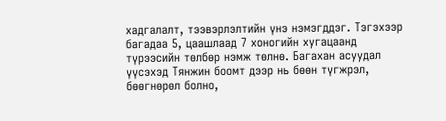хадгалалт, тээвэрлэлтийн үнэ нэмэгддэг. Тэгэхээр багадаа 5, цаашлаад 7 хоногийн хугацаанд түрээсийн төлбөр нэмж төлнө. Багахан асуудал үүсэхэд Тянжин боомт дээр нь бөөн түгжрэл, бөөгнөрөл болно,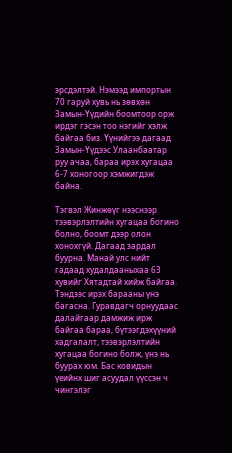эрсдэлтэй. Нэмээд импортын 70 гаруй хувь нь зөвхөн Замын-Үүдийн боомтоор орж ирдэг гэсэн тоо нэгийг хэлж байгаа биз. Үүнийгээ дагаад Замын-Үүдээс Улаанбаатар руу ачаа, бараа ирэх хугацаа 6-7 хоногоор хэмжигдэж байна.

Тэгвэл Жинжөүг нээснээр тээвэрлэлтийн хугацаа богино болно, боомт дээр олон хонохгүй. Дагаад зардал буурна. Манай улс нийт гадаад худалдааныхаа 63 хувийг Хятадтай хийж байгаа. Тэндээс ирэх барааны үнэ багасна. Гуравдагч орнуудаас далайгаар дамжиж ирж байгаа бараа, бүтээгдэхүүний хадгалалт, тээвэрлэлтийн хугацаа богино болж, үнэ нь буурах юм. Бас ковидын үеийнх шиг асуудал үүссэн ч чингэлэг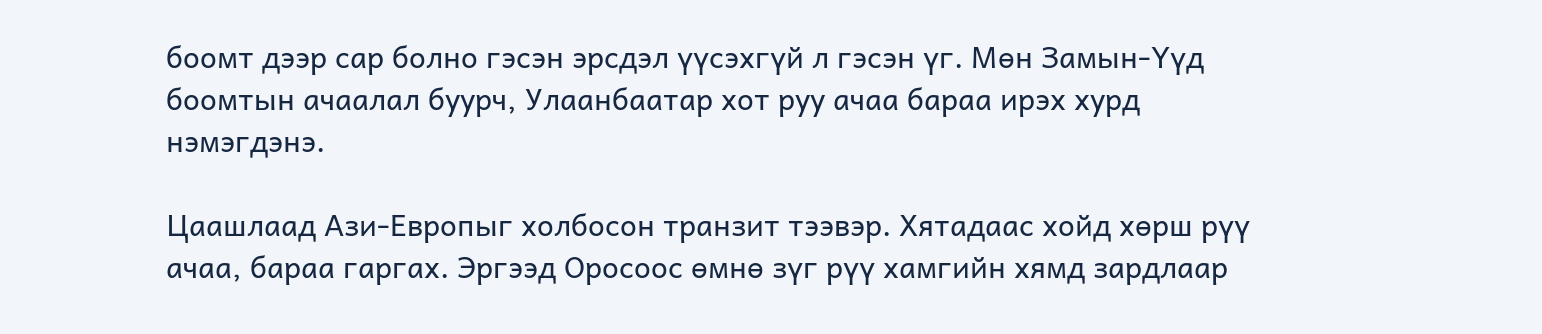боомт дээр сар болно гэсэн эрсдэл үүсэхгүй л гэсэн үг. Мөн Замын-Үүд боомтын ачаалал буурч, Улаанбаатар хот руу ачаа бараа ирэх хурд нэмэгдэнэ.

Цаашлаад Ази-Европыг холбосон транзит тээвэр. Хятадаас хойд хөрш рүү ачаа, бараа гаргах. Эргээд Оросоос өмнө зүг рүү хамгийн хямд зардлаар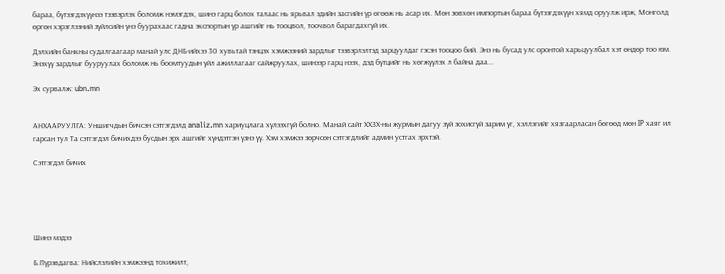бараа, бүтээгдэхүүнээ тээвэрлэх боломж нэмэгдэх, шинэ гарц болох талаас нь ярьвал эдийн засгийн үр өгөөж нь асар их. Мөн зөвхөн импортын бараа бүтээгдэхүүн хямд оруулж ирж, Монголд өргөн хэрэглээний зүйлсийн үнэ буурахаас гадна экспортын үр ашгийг нь тооцвол, тоочвол барагдахгүй их.

Дэлхийн банкны судалгаагаар манай улс ДНБ-ийхээ 30 хувьтай тэнцэх хэмжээний зардлыг тээвэрлэлтэд зарцуулдаг гэсэн тооцоо бий. Энэ нь бусад улс оронтой харьцуулбал хэт өндөр тоо юм. Энэхүү зардлыг бууруулах боломж нь боомтуудын үйл ажиллагааг сайжруулах, шинээр гарц нээх, дэд бүтцийг нь хөгжүүлэх л байна даа...

Эх сурвалж: ubn.mn


АНХААРУУЛГА: Уншигчдын бичсэн сэтгэгдэлд analiz.mn хариуцлага хүлээхгүй болно. Манай сайт ХХЗХ-ны журмын дагуу зүй зохисгүй зарим үг, хэллэгийг хязгаарласан бөгөөд мөн IP хаяг ил гарсан тул Та сэтгэгдэл бичихдээ бусдын эрх ашгийг хүндэтгэн үзнэ үү. Хэм хэмжээ зөрчсөн сэтгэгдлийг админ устгах эрхтэй.

Сэтгэгдэл бичих





Шинэ мэдээ

Б.Пүрэвдагва: Нийслэлийн хэмжээнд тохижилт,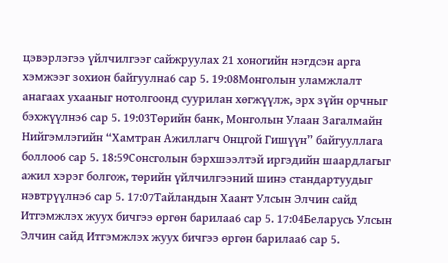цэвэрлэгээ үйлчилгээг сайжруулах 21 хоногийн нэгдсэн арга хэмжээг зохион байгуулна6 сар 5. 19:08Монголын уламжлалт анагаах ухааныг нотолгоонд суурилан хөгжүүлж, эрх зүйн орчныг бэхжүүлнэ6 сар 5. 19:03Төрийн банк, Монголын Улаан Загалмайн Нийгэмлэгийн “Хамтран Ажиллагч Онцгой Гишүүн” байгууллага боллоо6 сар 5. 18:59Сонсголын бэрхшээлтэй иргэдийн шаардлагыг ажил хэрэг болгож, төрийн үйлчилгээний шинэ стандартуудыг нэвтрүүлнэ6 сар 5. 17:07Тайландын Хаант Улсын Элчин сайд Итгэмжлэх жуух бичгээ өргөн барилаа6 сар 5. 17:04Беларусь Улсын Элчин сайд Итгэмжлэх жуух бичгээ өргөн барилаа6 сар 5.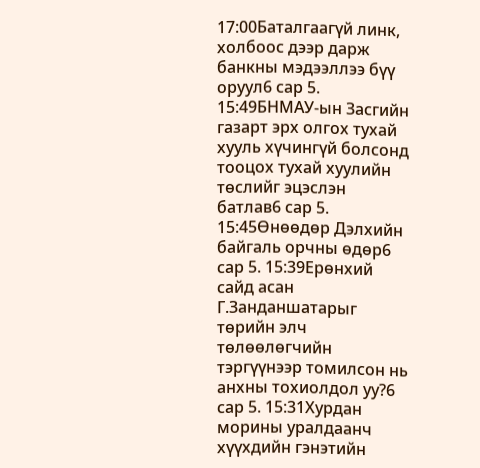17:00Баталгаагүй линк, холбоос дээр дарж банкны мэдээллээ бүү оруул6 сар 5. 15:49БНМАУ-ын Засгийн газарт эрх олгох тухай хууль хүчингүй болсонд тооцох тухай хуулийн төслийг эцэслэн батлав6 сар 5. 15:45Өнөөдөр Дэлхийн байгаль орчны өдөр6 сар 5. 15:39Ерөнхий сайд асан Г.Занданшатарыг төрийн элч төлөөлөгчийн тэргүүнээр томилсон нь анхны тохиолдол уу?6 сар 5. 15:31Хурдан морины уралдаанч хүүхдийн гэнэтийн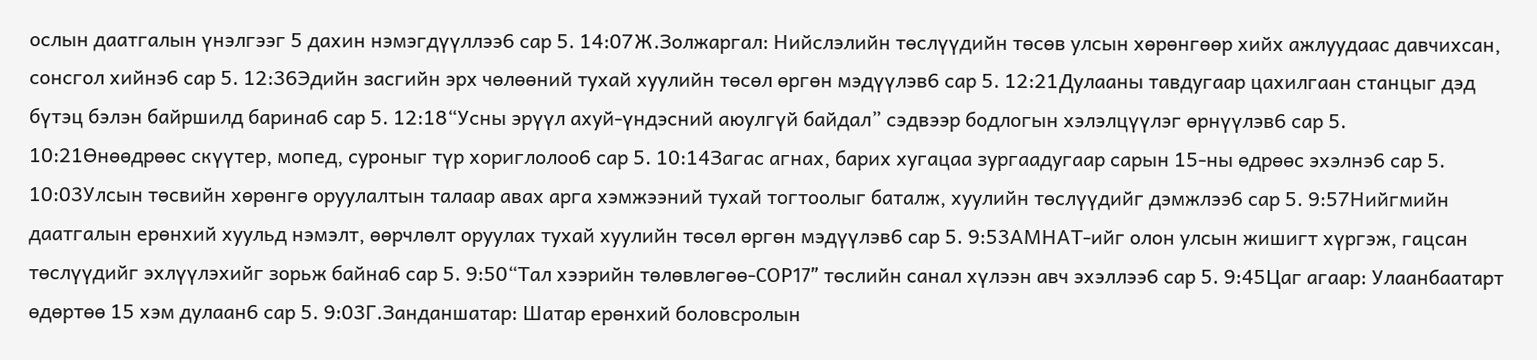ослын даатгалын үнэлгээг 5 дахин нэмэгдүүллээ6 сар 5. 14:07Ж.Золжаргал: Нийслэлийн төслүүдийн төсөв улсын хөрөнгөөр хийх ажлуудаас давчихсан, сонсгол хийнэ6 сар 5. 12:36Эдийн засгийн эрх чөлөөний тухай хуулийн төсөл өргөн мэдүүлэв6 сар 5. 12:21Дулааны тавдугаар цахилгаан станцыг дэд бүтэц бэлэн байршилд барина6 сар 5. 12:18“Усны эрүүл ахуй-үндэсний аюулгүй байдал” сэдвээр бодлогын хэлэлцүүлэг өрнүүлэв6 сар 5. 10:21Өнөөдрөөс скүүтер, мопед, суроныг түр хориглолоо6 сар 5. 10:14Загас агнах, барих хугацаа зургаадугаар сарын 15-ны өдрөөс эхэлнэ6 сар 5. 10:03Улсын төсвийн хөрөнгө оруулалтын талаар авах арга хэмжээний тухай тогтоолыг баталж, хуулийн төслүүдийг дэмжлээ6 сар 5. 9:57Нийгмийн даатгалын ерөнхий хуульд нэмэлт, өөрчлөлт оруулах тухай хуулийн төсөл өргөн мэдүүлэв6 сар 5. 9:53АМНАТ-ийг олон улсын жишигт хүргэж, гацсан төслүүдийг эхлүүлэхийг зорьж байна6 сар 5. 9:50“Тал хээрийн төлөвлөгөө-COP17” төслийн санал хүлээн авч эхэллээ6 сар 5. 9:45Цаг агаар: Улаанбаатарт өдөртөө 15 хэм дулаан6 сар 5. 9:03Г.Занданшатар: Шатар ерөнхий боловсролын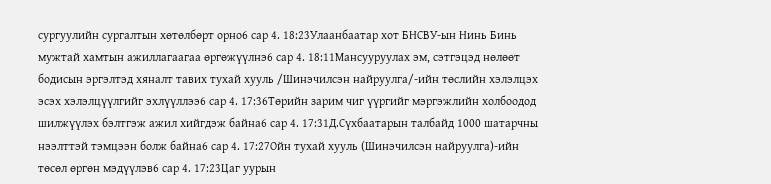сургуулийн сургалтын хөтөлбөрт орно6 сар 4. 18:23Улаанбаатар хот БНСВУ-ын Нинь Бинь мужтай хамтын ажиллагаагаа өргөжүүлнэ6 сар 4. 18:11Мансууруулах эм, сэтгэцэд нөлөөт бодисын эргэлтэд хяналт тавих тухай хууль /Шинэчилсэн найруулга/-ийн төслийн хэлэлцэх эсэх хэлэлцүүлгийг эхлүүллээ6 сар 4. 17:36Төрийн зарим чиг үүргийг мэргэжлийн холбоодод шилжүүлэх бэлтгэж ажил хийгдэж байна6 сар 4. 17:31Д.Сүхбаатарын талбайд 1000 шатарчны нээлттэй тэмцээн болж байна6 сар 4. 17:27Ойн тухай хууль (Шинэчилсэн найруулга)-ийн төсөл өргөн мэдүүлэв6 сар 4. 17:23Цаг уурын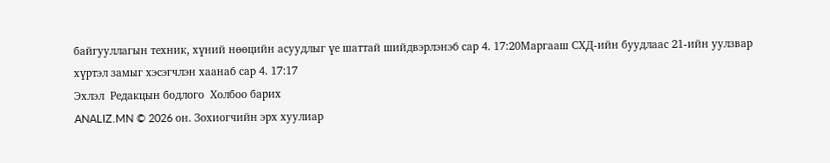байгууллагын техник, хүний нөөцийн асуудлыг үе шаттай шийдвэрлэнэ6 сар 4. 17:20Маргааш СХД-ийн буудлаас 21-ийн уулзвар хүртэл замыг хэсэгчлэн хаана6 сар 4. 17:17
Эхлэл  Редакцын бодлого  Холбоо барих
ANALIZ.MN © 2026 он. Зохиогчийн эрх хуулиар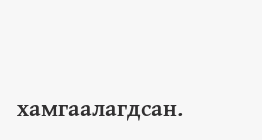хамгаалагдсан.